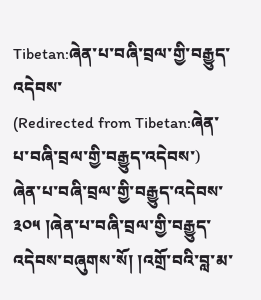Tibetan:ཞེན་པ་བཞི་བྲལ་གྱི་བརྒྱུད་འདེབས་
(Redirected from Tibetan:ཞེན་པ་བཞི་བྲལ་གྱི་བརྒྱུད་འདེབས་)
ཞེན་པ་བཞི་བྲལ་གྱི་བརྒྱུད་འདེབས་
༣༠༥ །ཞེན་པ་བཞི་བྲལ་གྱི་བརྒྱུད་འདེབས་བཞུགས་སོ། །འགྲོ་བའི་བླ་མ་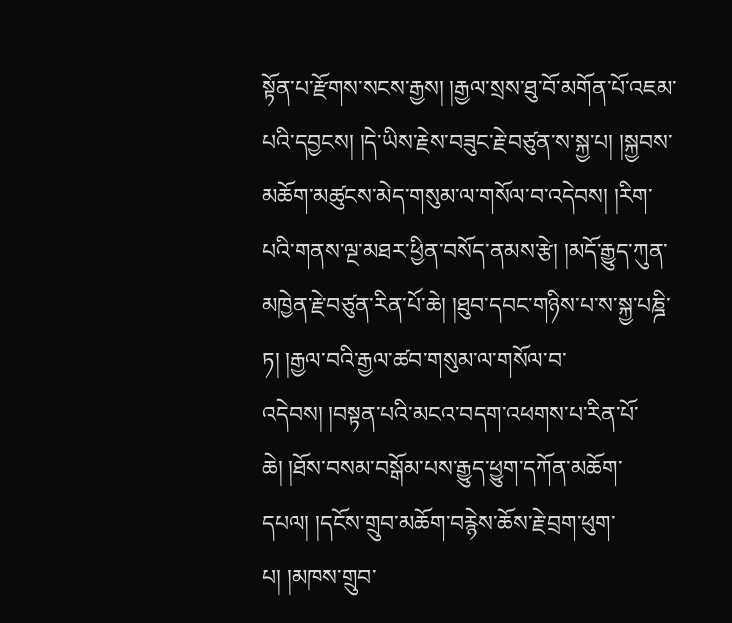སྟོན་པ་རྫོགས་སངས་རྒྱས། །རྒྱལ་སྲས་ཐུ་བོ་མགོན་པོ་འཇམ་པའི་དབྱངས། །དེ་ཡིས་རྗེས་བཟུང་རྗེ་བཙུན་ས་སྐྱ་པ། །སྐྱབས་མཆོག་མཚུངས་མེད་གསུམ་ལ་གསོལ་བ་འདེབས། །རིག་པའི་གནས་ལྔ་མཐར་ཕྱིན་བསོད་ནམས་རྩེ། །མདོ་རྒྱུད་ཀུན་མཁྱེན་རྗེ་བཙུན་རིན་པོ་ཆེ། །ཐུབ་དབང་གཉིས་པ་ས་སྐྱ་པཎྜི་ཏ། །རྒྱལ་བའི་རྒྱལ་ཚབ་གསུམ་ལ་གསོལ་བ་འདེབས། །བསྟན་པའི་མངའ་བདག་འཕགས་པ་རིན་པོ་ཆེ། །ཐོས་བསམ་བསྒོམ་པས་རྒྱུད་ཕྱུག་དཀོན་མཆོག་དཔལ། །དངོས་གྲུབ་མཆོག་བརྙེས་ཆོས་རྗེ་བྲག་ཕུག་པ། །མཁས་གྲུབ་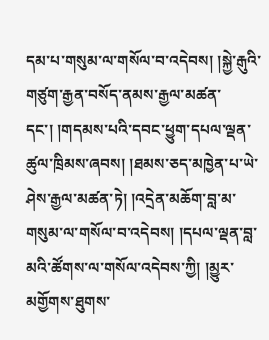དམ་པ་གསུམ་ལ་གསོལ་བ་འདེབས། །སྐྱེ་རྒུའི་གཙུག་རྒྱན་བསོད་ནམས་རྒྱལ་མཚན་དང་། །གདམས་པའི་དབང་ཕྱུག་དཔལ་ལྡན་ཚུལ་ཁྲིམས་ཞབས། །ཐམས་ཅད་མཁྱེན་པ་ཡེ་ཤེས་རྒྱལ་མཚན་ཏེ། །འདྲེན་མཆོག་བླ་མ་གསུམ་ལ་གསོལ་བ་འདེབས། །དཔལ་ལྡན་བླ་མའི་ཚོགས་ལ་གསོལ་འདེབས་ཀྱི། །མྱུར་མགྱོགས་ཐུགས་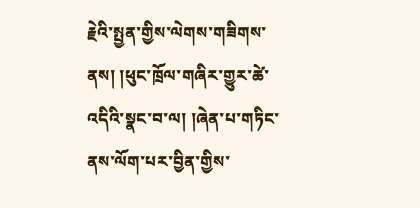རྗེའི་སྤྱན་གྱིས་ལེགས་གཟིགས་ནས། །ཕུང་ཁྲོལ་གཞིར་གྱུར་ཚེ་འདིའི་སྣང་བ་ལ། །ཞེན་པ་གཏིང་ནས་ལོག་པར་བྱིན་གྱིས་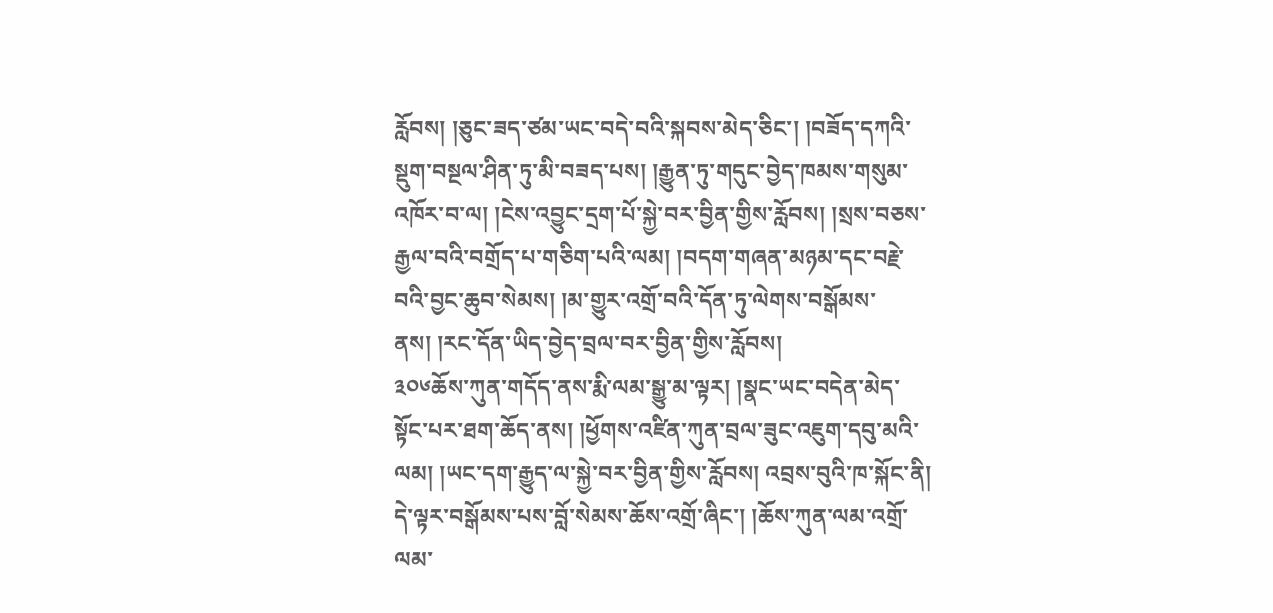རློབས། །ཅུང་ཟད་ཙམ་ཡང་བདེ་བའི་སྐབས་མེད་ཅིང་། །བཟོད་དཀའི་སྡུག་བསྔལ་ཤིན་ཏུ་མི་བཟད་པས། །རྒྱུན་ཏུ་གདུང་བྱེད་ཁམས་གསུམ་འཁོར་བ་ལ། །ངེས་འབྱུང་དྲག་པོ་སྐྱེ་བར་བྱིན་གྱིས་རློབས། །སྲས་བཅས་རྒྱལ་བའི་བགྲོད་པ་གཅིག་པའི་ལམ། །བདག་གཞན་མཉམ་དང་བརྗེ་བའི་བྱང་ཆུབ་སེམས། །མ་གྱུར་འགྲོ་བའི་དོན་ཏུ་ལེགས་བསྒོམས་ནས། །རང་དོན་ཡིད་བྱེད་བྲལ་བར་བྱིན་གྱིས་རློབས།
༣༠༦ཆོས་ཀུན་གདོད་ནས་རྨི་ལམ་སྒྱུ་མ་ལྟར། །སྣང་ཡང་བདེན་མེད་སྟོང་པར་ཐག་ཆོད་ནས། །ཕྱོགས་འཛིན་ཀུན་བྲལ་ཟུང་འཇུག་དབུ་མའི་ལམ། །ཡང་དག་རྒྱུད་ལ་སྐྱེ་བར་བྱིན་གྱིས་རློབས། འབྲས་བུའི་ཁ་སྐོང་ནི། དེ་ལྟར་བསྒོམས་པས་བློ་སེམས་ཆོས་འགྲོ་ཞིང་། །ཆོས་ཀུན་ལམ་འགྲོ་ལམ་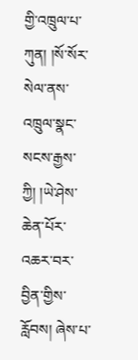གྱི་འཁྲུལ་པ་ཀུན། །སོ་སོར་སེལ་ནས་འཁྲུལ་སྣང་སངས་རྒྱས་ཀྱི། །ཡེ་ཤེས་ཆེན་པོར་འཆར་བར་བྱིན་གྱིས་རློབས། ཞེས་པ་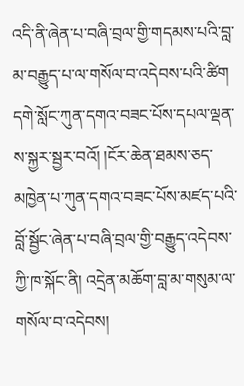འདི་ནི་ཞེན་པ་བཞི་བྲལ་གྱི་གདམས་པའི་བླ་མ་བརྒྱུད་པ་ལ་གསོལ་བ་འདེབས་པའི་ཚིག དགེ་སློང་ཀུན་དགའ་བཟང་པོས་དཔལ་ལྡན་ས་སྐྱར་སྦྱར་བའོ། །ངོར་ཆེན་ཐམས་ཅད་མཁྱེན་པ་ཀུན་དགའ་བཟང་པོས་མཛད་པའི་བློ་སྦྱོང་ཞེན་པ་བཞི་བྲལ་གྱི་བརྒྱུད་འདེབས་ཀྱི་ཁ་སྐོང་ནི། འདྲེན་མཆོག་བླ་མ་གསུམ་ལ་གསོལ་བ་འདེབས།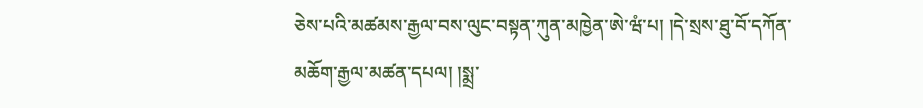ཅེས་པའི་མཚམས་རྒྱལ་བས་ལུང་བསྟན་ཀུན་མཁྱེན་ཨེ་ཝཾ་པ། །དེ་སྲས་ཐུ་བོ་དཀོན་མཆོག་རྒྱལ་མཚན་དཔལ། །སྨྲ་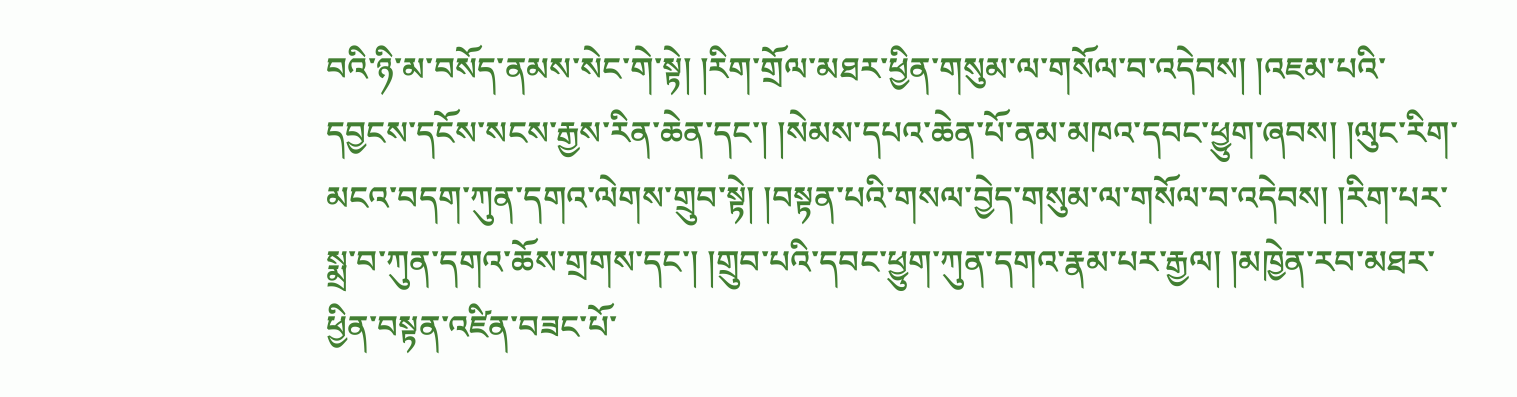བའི་ཉི་མ་བསོད་ནམས་སེང་གེ་སྟེ། །རིག་གྲོལ་མཐར་ཕྱིན་གསུམ་ལ་གསོལ་བ་འདེབས། །འཇམ་པའི་དབྱངས་དངོས་སངས་རྒྱས་རིན་ཆེན་དང་། །སེམས་དཔའ་ཆེན་པོ་ནམ་མཁའ་དབང་ཕྱུག་ཞབས། །ལུང་རིག་མངའ་བདག་ཀུན་དགའ་ལེགས་གྲུབ་སྟེ། །བསྟན་པའི་གསལ་བྱེད་གསུམ་ལ་གསོལ་བ་འདེབས། །རིག་པར་སྨྲ་བ་ཀུན་དགའ་ཆོས་གྲགས་དང་། །གྲུབ་པའི་དབང་ཕྱུག་ཀུན་དགའ་རྣམ་པར་རྒྱལ། །མཁྱེན་རབ་མཐར་ཕྱིན་བསྟན་འཛིན་བཟང་པོ་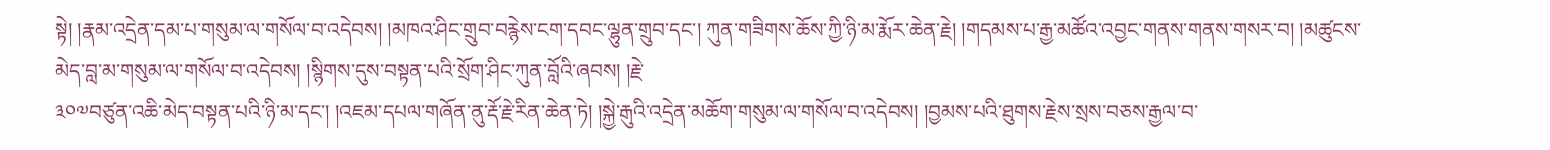སྟེ། །རྣམ་འདྲེན་དམ་པ་གསུམ་ལ་གསོལ་བ་འདེབས། །མཁའ་ཤིང་གྲུབ་བརྙེས་ངག་དབང་ལྷུན་གྲུབ་དང་། ཀུན་གཟིགས་ཆོས་ཀྱི་ཉི་མ་རྨོར་ཆེན་རྗེ། །གདམས་པ་རྒྱ་མཚོའ་འབྱང་གནས་གནས་གསར་བ། །མཚུངས་མེད་བླ་མ་གསུམ་ལ་གསོལ་བ་འདེབས། །སྙིགས་དུས་བསྟན་པའི་སྲོག་ཤིང་ཀུན་བློའི་ཞབས། །རྗེ་
༣༠༧བཙུན་འཆི་མེད་བསྟན་པའི་ཉི་མ་དང་། །འཇམ་དཔལ་གཞོན་ནུ་རྡོ་རྗེ་རིན་ཆེན་ཏེ། །སྐྱེ་རྒུའི་འདྲེན་མཆོག་གསུམ་ལ་གསོལ་བ་འདེབས། །བྱམས་པའི་ཐུགས་རྗེས་སྲས་བཅས་རྒྱལ་བ་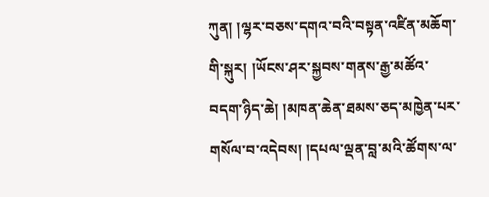ཀུན། །ལྷར་བཅས་དགའ་བའི་བསྟན་འཛིན་མཆོག་གི་སྐུར། །ཡོངས་ཤར་སྐྱབས་གནས་རྒྱ་མཚོའ་བདག་ཉིད་ཆེ། །མཁན་ཆེན་ཐམས་ཅད་མཁྱེན་པར་གསོལ་བ་འདེབས། །དཔལ་ལྡན་བླ་མའི་ཚོགས་ལ་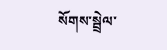སོགས་སྦྲེལ་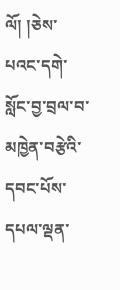ལོ། །ཅེས་པའང་དགེ་སློང་བྱ་བྲལ་བ་མཁྱེན་བརྩེའི་དབང་པོས་དཔལ་ལྡན་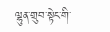ལྷུན་གྲུབ་སྟེང་གི་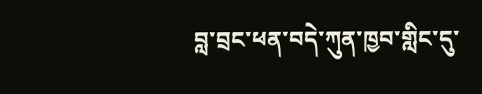བླ་བྲང་ཕན་བདེ་ཀུན་ཁྱབ་གླིང་དུ་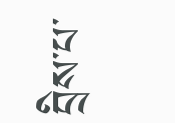བྲིས་པ་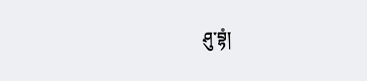ཤུ་བྷཾ།